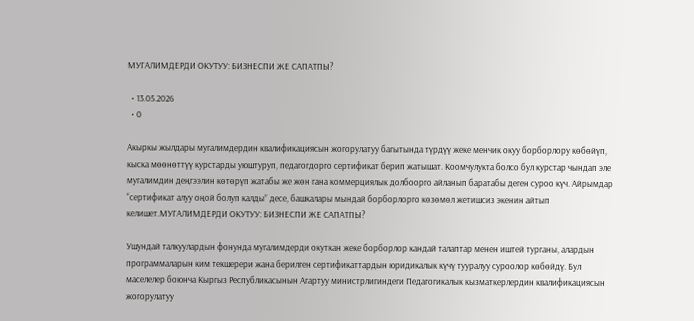МУГАЛИМДЕРДИ ОКУТУУ: БИЗНЕСПИ ЖЕ САПАТПЫ?

  • 13.05.2026
  • 0

Акыркы жылдары мугалимдердин квалификациясын жогорулатуу багытында түрдүү жеке менчик окуу борборлору көбөйүп, кыска мөөнөттүү курстарды уюштуруп, педагогдорго сертификат берип жатышат. Коомчулукта болсо бул курстар чындап эле мугалимдин деңгээлин көтөрүп жатабы же жөн гана коммерциялык долбоорго айланып баратабы деген суроо күч. Айрымдар “сертификат алуу оңой болуп калды” десе, башкалары мындай борборлорго көзөмөл жетишсиз экенин айтып келишет.МУГАЛИМДЕРДИ ОКУТУУ: БИЗНЕСПИ ЖЕ САПАТПЫ?

Ушундай талкуулардын фонунда мугалимдерди окуткан жеке борборлор кандай талаптар менен иштей турганы, алардын программаларын ким текшерери жана берилген сертификаттардын юридикалык күчү тууралуу суроолор көбөйдү. Бул маселелер боюнча Кыргыз Республикасынын Агартуу министрлигиндеги Педагогикалык кызматкерлердин квалификациясын жогорулатуу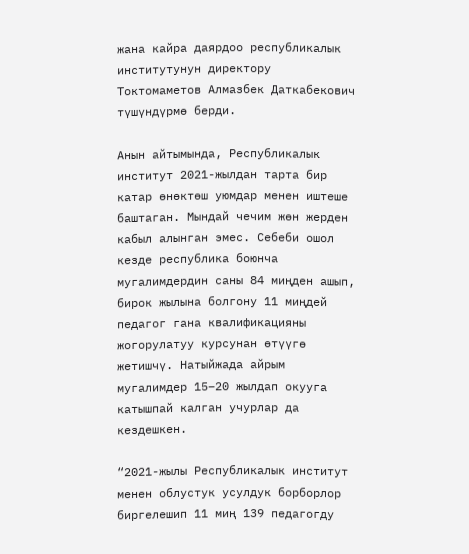жана кайра даярдоо республикалык институтунун директору Токтомаметов Алмазбек Даткабекович түшүндүрмө берди.

Анын айтымында, Республикалык институт 2021-жылдан тарта бир катар өнөктөш уюмдар менен иштеше баштаган. Мындай чечим жөн жерден кабыл алынган эмес. Себеби ошол кезде республика боюнча мугалимдердин саны 84 миңден ашып, бирок жылына болгону 11 миңдей педагог гана квалификацияны жогорулатуу курсунан өтүүгө жетишчү. Натыйжада айрым мугалимдер 15–20 жылдап окууга катышпай калган учурлар да кездешкен.

“2021-жылы Республикалык институт менен облустук усулдук борборлор биргелешип 11 миң 139 педагогду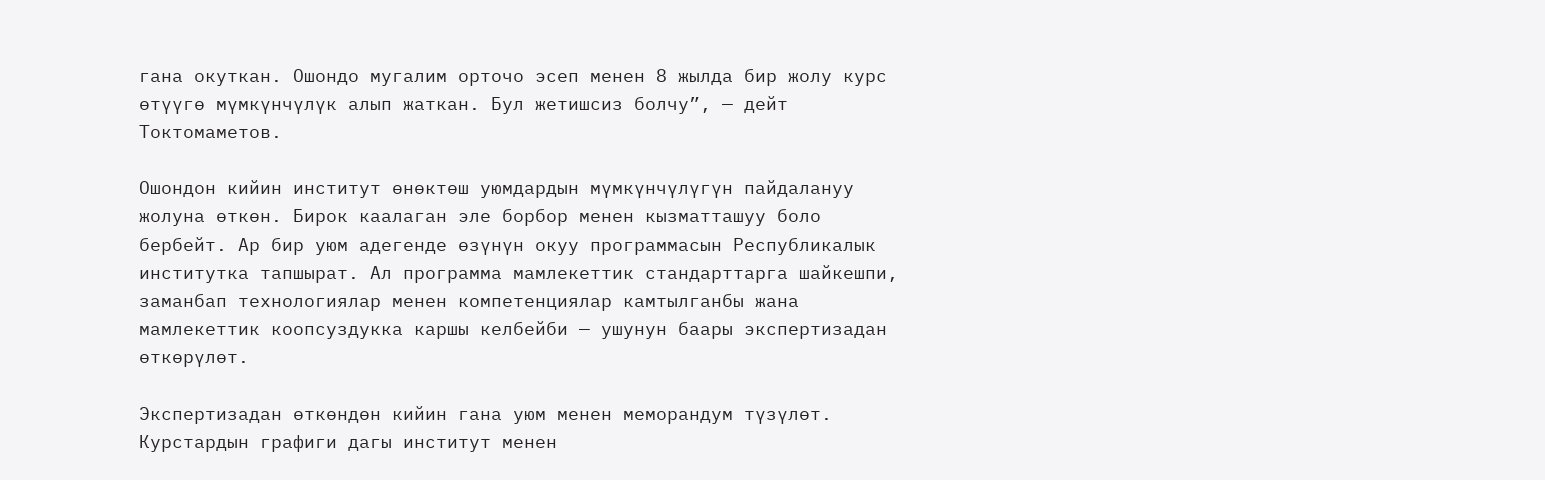гана окуткан. Ошондо мугалим орточо эсеп менен 8 жылда бир жолу курс өтүүгө мүмкүнчүлүк алып жаткан. Бул жетишсиз болчу”, — дейт Токтомаметов.

Ошондон кийин институт өнөктөш уюмдардын мүмкүнчүлүгүн пайдалануу жолуна өткөн. Бирок каалаган эле борбор менен кызматташуу боло бербейт. Ар бир уюм адегенде өзүнүн окуу программасын Республикалык институтка тапшырат. Ал программа мамлекеттик стандарттарга шайкешпи, заманбап технологиялар менен компетенциялар камтылганбы жана мамлекеттик коопсуздукка каршы келбейби — ушунун баары экспертизадан өткөрүлөт.

Экспертизадан өткөндөн кийин гана уюм менен меморандум түзүлөт. Курстардын графиги дагы институт менен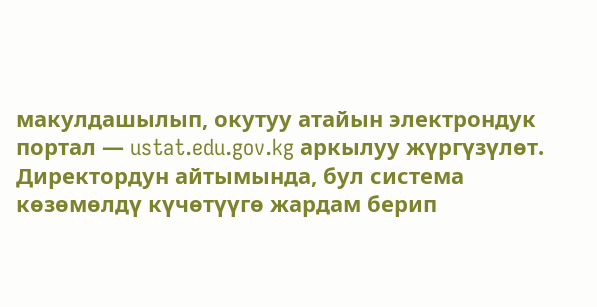макулдашылып, окутуу атайын электрондук портал — ustat.edu.gov.kg аркылуу жүргүзүлөт. Директордун айтымында, бул система көзөмөлдү күчөтүүгө жардам берип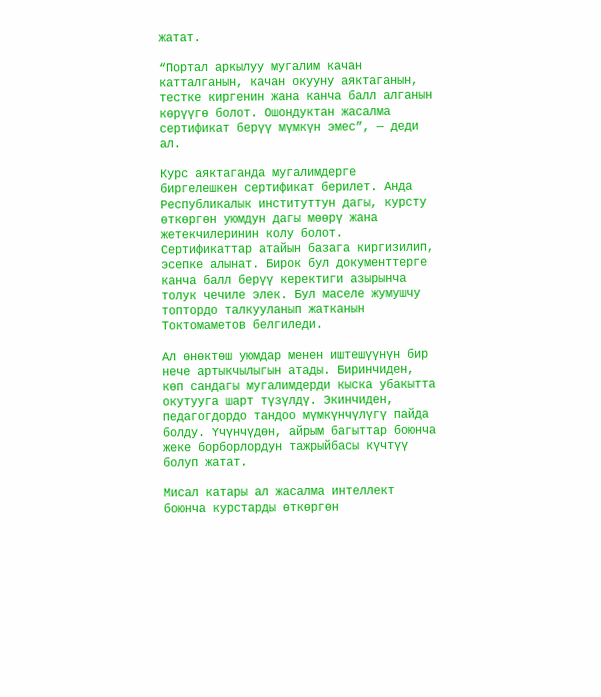жатат.

“Портал аркылуу мугалим качан катталганын, качан окууну аяктаганын, тестке киргенин жана канча балл алганын көрүүгө болот. Ошондуктан жасалма сертификат берүү мүмкүн эмес”, — деди ал.

Курс аяктаганда мугалимдерге биргелешкен сертификат берилет. Анда Республикалык институттун дагы, курсту өткөргөн уюмдун дагы мөөрү жана жетекчилеринин колу болот. Сертификаттар атайын базага киргизилип, эсепке алынат. Бирок бул документтерге канча балл берүү керектиги азырынча толук чечиле элек. Бул маселе жумушчу топтордо талкууланып жатканын Токтомаметов белгиледи.

Ал өнөктөш уюмдар менен иштешүүнүн бир нече артыкчылыгын атады. Биринчиден, көп сандагы мугалимдерди кыска убакытта окутууга шарт түзүлдү. Экинчиден, педагогдордо тандоо мүмкүнчүлүгү пайда болду. Үчүнчүдөн, айрым багыттар боюнча жеке борборлордун тажрыйбасы күчтүү болуп жатат.

Мисал катары ал жасалма интеллект боюнча курстарды өткөргөн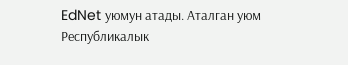EdNet уюмун атады. Аталган уюм Республикалык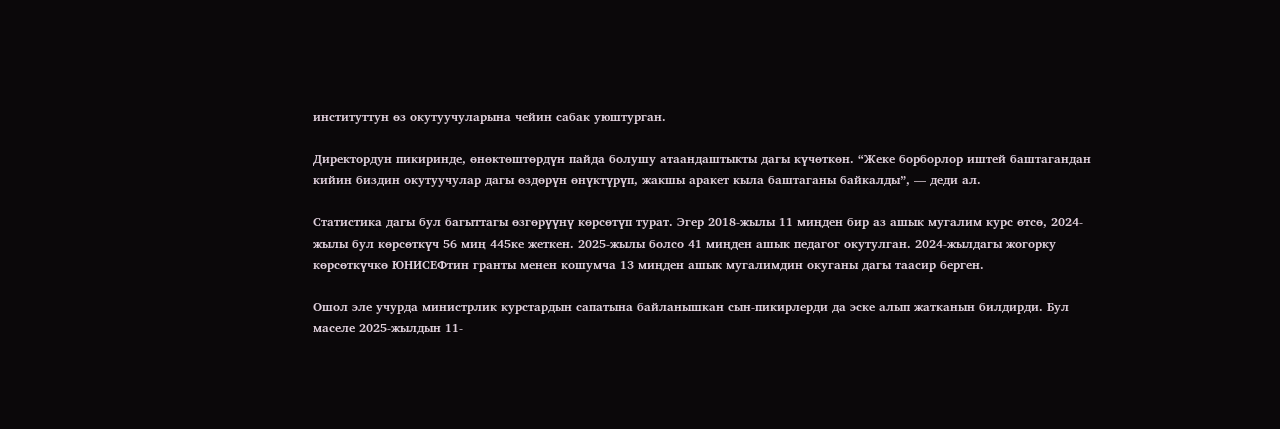институттун өз окутуучуларына чейин сабак уюштурган.

Директордун пикиринде, өнөктөштөрдүн пайда болушу атаандаштыкты дагы күчөткөн. “Жеке борборлор иштей баштагандан кийин биздин окутуучулар дагы өздөрүн өнүктүрүп, жакшы аракет кыла баштаганы байкалды”, — деди ал.

Статистика дагы бул багыттагы өзгөрүүнү көрсөтүп турат. Эгер 2018-жылы 11 миңден бир аз ашык мугалим курс өтсө, 2024-жылы бул көрсөткүч 56 миң 445ке жеткен. 2025-жылы болсо 41 миңден ашык педагог окутулган. 2024-жылдагы жогорку көрсөткүчкө ЮНИСЕФтин гранты менен кошумча 13 миңден ашык мугалимдин окуганы дагы таасир берген.

Ошол эле учурда министрлик курстардын сапатына байланышкан сын-пикирлерди да эске алып жатканын билдирди. Бул маселе 2025-жылдын 11-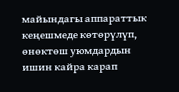майындагы аппараттык кеңешмеде көтөрүлүп, өнөктөш уюмдардын ишин кайра карап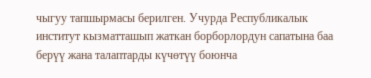чыгуу тапшырмасы берилген. Учурда Республикалык институт кызматташып жаткан борборлордун сапатына баа берүү жана талаптарды күчөтүү боюнча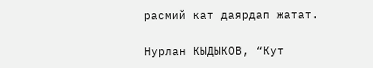расмий кат даярдап жатат.

Нурлан КЫДЫКОВ, “Кут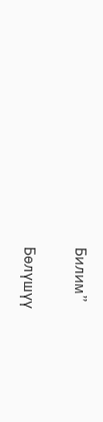Билим”

Бөлүшүү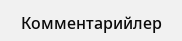Комментарийлер